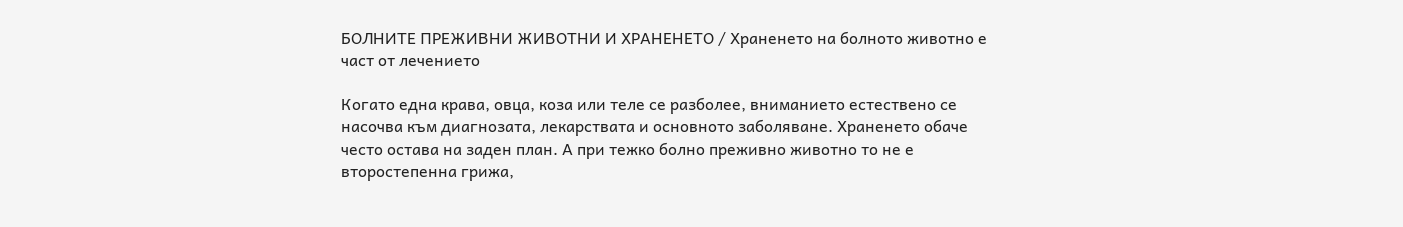БОЛНИТЕ ПРЕЖИВНИ ЖИВОТНИ И ХРАНЕНЕТО / Храненето на болното животно е част от лечението

Когато една крава, овца, коза или теле се разболее, вниманието естествено се насочва към диагнозата, лекарствата и основното заболяване. Храненето обаче често остава на заден план. А при тежко болно преживно животно то не е второстепенна грижа,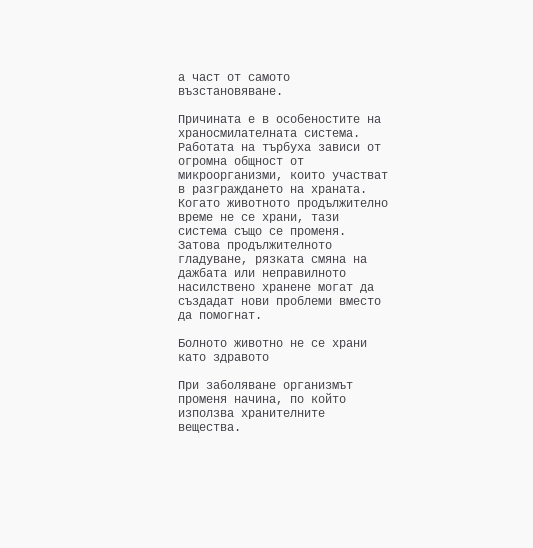а част от самото възстановяване.

Причината е в особеностите на храносмилателната система. Работата на търбуха зависи от огромна общност от микроорганизми, които участват в разграждането на храната. Когато животното продължително време не се храни, тази система също се променя. Затова продължителното гладуване, рязката смяна на дажбата или неправилното насилствено хранене могат да създадат нови проблеми вместо да помогнат.

Болното животно не се храни като здравото

При заболяване организмът променя начина, по който използва хранителните вещества.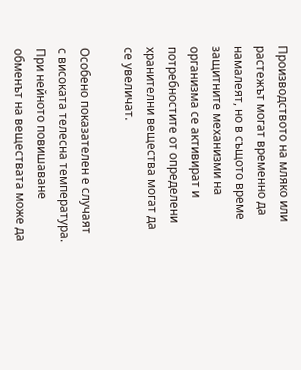Производството на мляко или растежът могат временно да намалеят, но в същото време защитните механизми на организма се активират и потребностите от определени хранителни вещества могат да се увеличат.

Особено показателен е случаят с високата телесна температура. При нейното повишаване обменът на веществата може да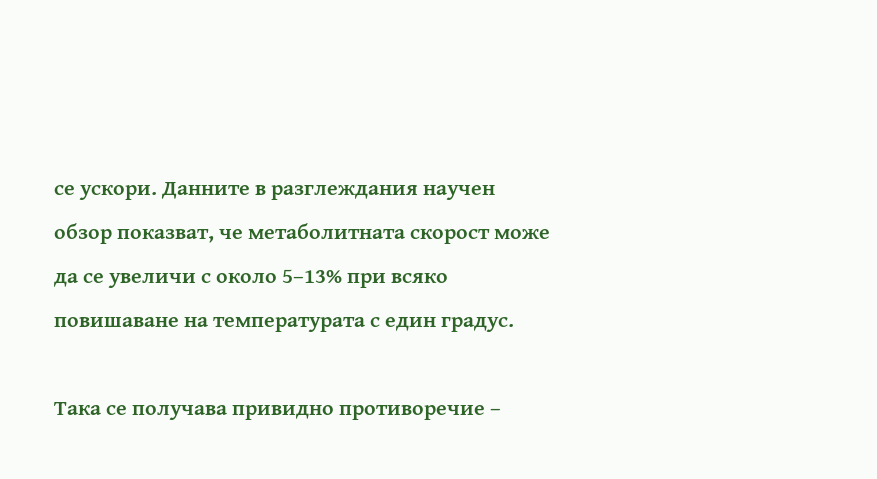се ускори. Данните в разглеждания научен обзор показват, че метаболитната скорост може да се увеличи с около 5–13% при всяко повишаване на температурата с един градус.

Така се получава привидно противоречие –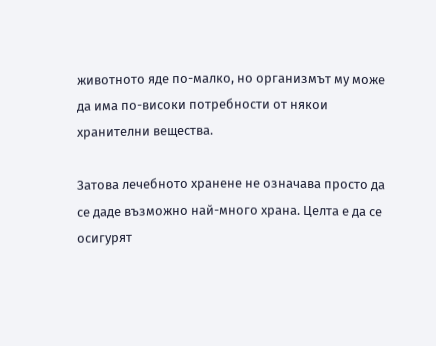животното яде по-малко, но организмът му може да има по-високи потребности от някои хранителни вещества.

Затова лечебното хранене не означава просто да се даде възможно най-много храна. Целта е да се осигурят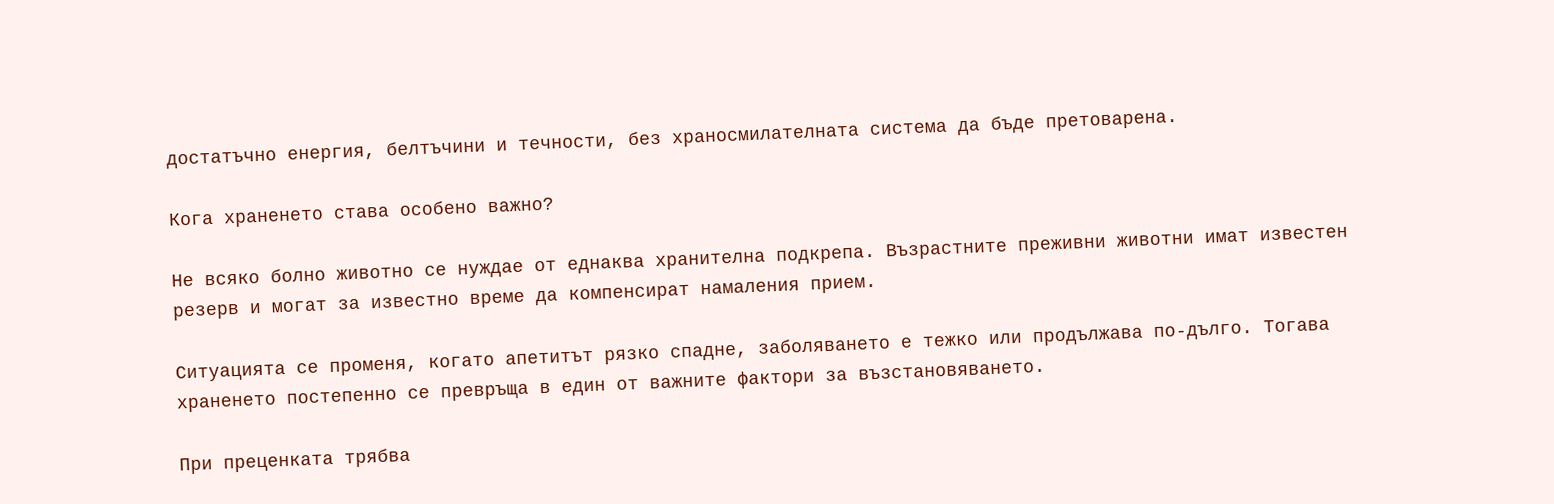достатъчно енергия, белтъчини и течности, без храносмилателната система да бъде претоварена.

Кога храненето става особено важно?

Не всяко болно животно се нуждае от еднаква хранителна подкрепа. Възрастните преживни животни имат известен резерв и могат за известно време да компенсират намаления прием.

Ситуацията се променя, когато апетитът рязко спадне, заболяването е тежко или продължава по-дълго. Тогава храненето постепенно се превръща в един от важните фактори за възстановяването.

При преценката трябва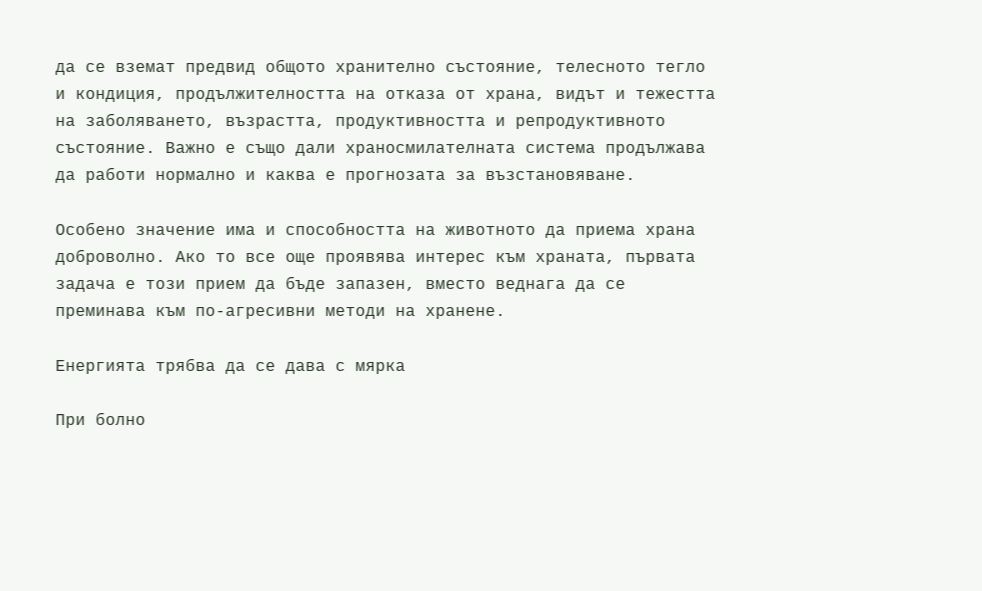да се вземат предвид общото хранително състояние, телесното тегло и кондиция, продължителността на отказа от храна, видът и тежестта на заболяването, възрастта, продуктивността и репродуктивното състояние. Важно е също дали храносмилателната система продължава да работи нормално и каква е прогнозата за възстановяване.

Особено значение има и способността на животното да приема храна доброволно. Ако то все още проявява интерес към храната, първата задача е този прием да бъде запазен, вместо веднага да се преминава към по-агресивни методи на хранене.

Енергията трябва да се дава с мярка

При болно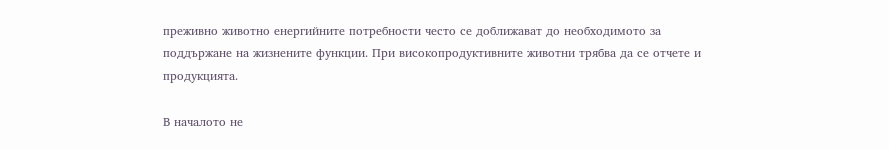преживно животно енергийните потребности често се доближават до необходимото за поддържане на жизнените функции. При високопродуктивните животни трябва да се отчете и продукцията.

В началото не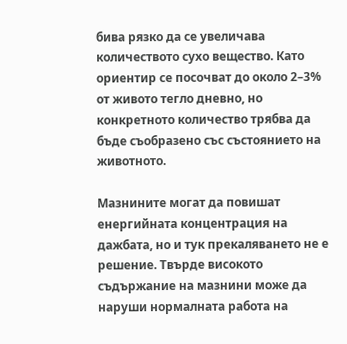бива рязко да се увеличава количеството сухо вещество. Като ориентир се посочват до около 2–3% от живото тегло дневно, но конкретното количество трябва да бъде съобразено със състоянието на животното.

Мазнините могат да повишат енергийната концентрация на дажбата, но и тук прекаляването не е решение. Твърде високото съдържание на мазнини може да наруши нормалната работа на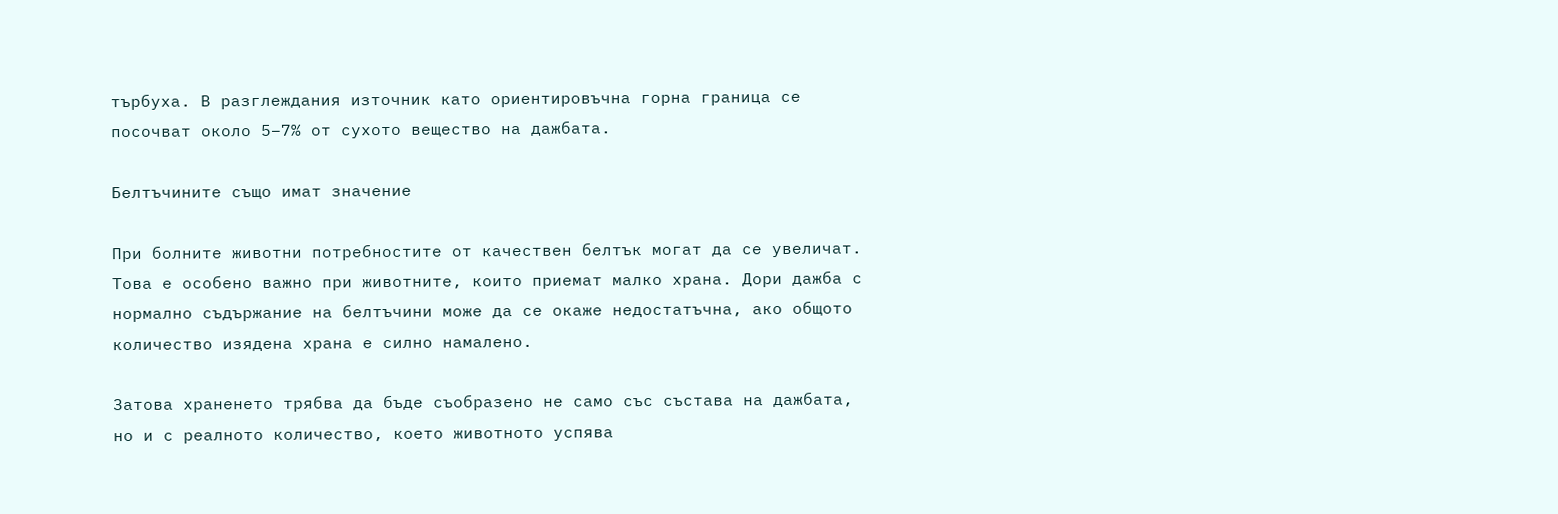търбуха. В разглеждания източник като ориентировъчна горна граница се посочват около 5–7% от сухото вещество на дажбата.

Белтъчините също имат значение

При болните животни потребностите от качествен белтък могат да се увеличат. Това е особено важно при животните, които приемат малко храна. Дори дажба с нормално съдържание на белтъчини може да се окаже недостатъчна, ако общото количество изядена храна е силно намалено.

Затова храненето трябва да бъде съобразено не само със състава на дажбата, но и с реалното количество, което животното успява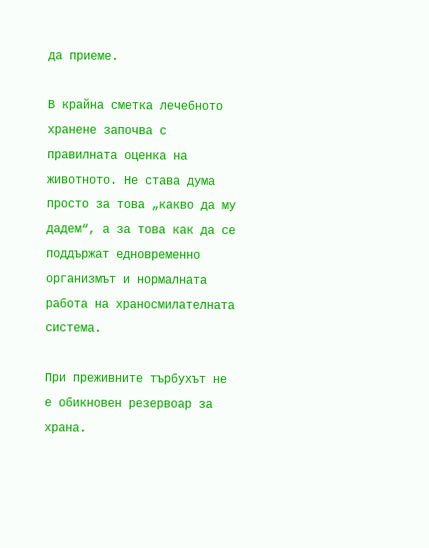да приеме.

В крайна сметка лечебното хранене започва с правилната оценка на животното. Не става дума просто за това „какво да му дадем“, а за това как да се поддържат едновременно организмът и нормалната работа на храносмилателната система.

При преживните търбухът не е обикновен резервоар за храна.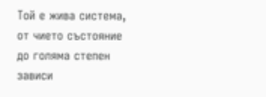Той е жива система, от чието състояние до голяма степен зависи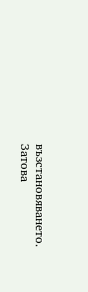възстановяването. Затова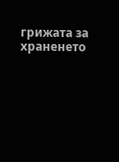грижата за храненето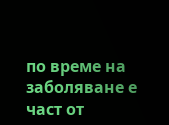по време на заболяване е част от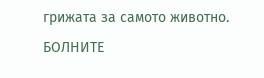грижата за самото животно.

БОЛНИТЕ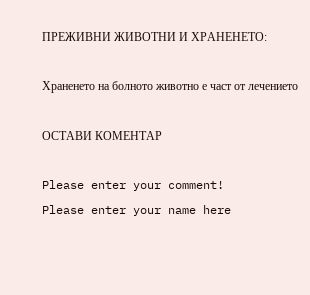ПРЕЖИВНИ ЖИВОТНИ И ХРАНЕНЕТО:

Храненето на болното животно е част от лечението

ОСТАВИ КОМЕНТАР

Please enter your comment!
Please enter your name here